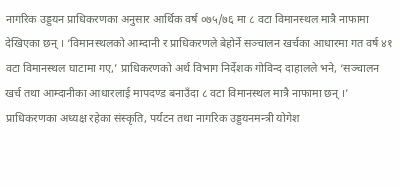नागरिक उड्डयन प्राधिकरणका अनुसार आर्थिक वर्ष ०७५/७६ मा ८ वटा विमानस्थल मात्रै नाफामा देखिएका छन् । ‘विमानस्थलको आम्दानी र प्राधिकरणले बेहोर्ने सञ्चालन खर्चका आधारमा गत वर्ष ४१ वटा विमानस्थल घाटामा गए,’ प्राधिकरणको अर्थ विभाग निर्देशक गोविन्द दाहालले भने, ‘सञ्चालन खर्च तथा आम्दानीका आधारलाई मापदण्ड बनाउँदा ८ वटा विमानस्थल मात्रै नाफामा छन् ।’
प्राधिकरणका अध्यक्ष रहेका संस्कृति, पर्यटन तथा नागरिक उड्डयनमन्त्री योगेश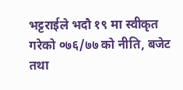भट्टराईले भदौ १९ मा स्वीकृत गरेको ०७६/७७ को नीति, बजेट तथा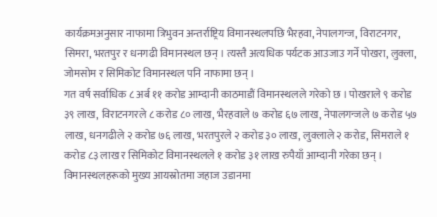कार्यक्रमअनुसार नाफामा त्रिभुवन अन्तर्राष्ट्रिय विमानस्थलपछि भैरहवा, नेपालगन्ज, विराटनगर, सिमरा, भरतपुर र धनगढी विमानस्थल छन् । त्यस्तै अत्यधिक पर्यटक आउजाउ गर्ने पोखरा, लुक्ला, जोमसोम र सिमिकोट विमानस्थल पनि नाफामा छन् ।
गत वर्ष सर्वाधिक ८ अर्ब ११ करोड आम्दानी काठमाडौं विमानस्थलले गरेको छ । पोखराले ९ करोड ३९ लाख, विराटनगरले ८ करोड ८० लाख, भैरहवाले ७ करोड ६७ लाख, नेपालगन्जले ७ करोड ५७ लाख, धनगढीले २ करोड ७६ लाख, भरतपुरले २ करोड ३० लाख, लुक्लाले २ करोड, सिमराले १ करोड ८३ लाख र सिमिकोट विमानस्थलले १ करोड ३१ लाख रुपैयाँ आम्दानी गरेका छन् ।
विमानस्थलहरूको मुख्य आयस्रोतमा जहाज उडानमा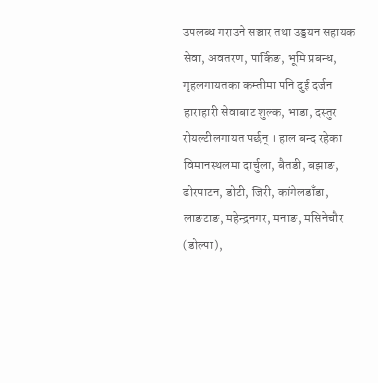उपलब्ध गराउने सञ्चार तथा उड्डयन सहायक सेवा, अवतरण, पार्किङ, भूमि प्रबन्ध, गृहलगायतका कम्तीमा पनि दुई दर्जन हाराहारी सेवाबाट शुल्क, भाडा, दस्तुर रोयल्टीलगायत पर्छन् । हाल बन्द रहेका विमानस्थलमा दार्चुला, बैतडी, बझाङ, ढोरपाटन, डोटी, जिरी, कांगेलडाँडा, लाङटाङ, महेन्द्रनगर, मनाङ, मसिनेचौर (डोल्पा),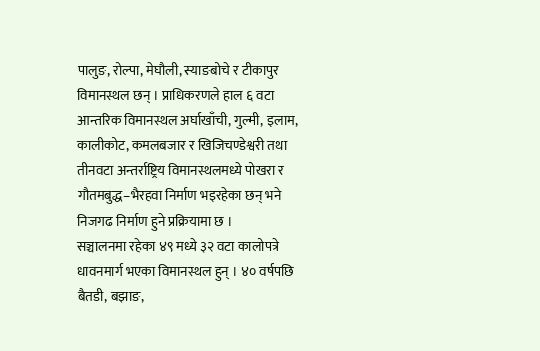पालुङ, रोल्पा, मेघौली, स्याङबोचे र टीकापुर विमानस्थल छन् । प्राधिकरणले हाल ६ वटा आन्तरिक विमानस्थल अर्घाखाँची, गुल्मी, इलाम, कालीकोट, कमलबजार र खिजिचण्डेश्वरी तथा तीनवटा अन्तर्राष्ट्रिय विमानस्थलमध्ये पोखरा र गौतमबुद्ध–भैरहवा निर्माण भइरहेका छन् भने निजगढ निर्माण हुने प्रक्रियामा छ ।
सञ्चालनमा रहेका ४९ मध्ये ३२ वटा कालोपत्रे धावनमार्ग भएका विमानस्थल हुन् । ४० वर्षपछि बैतडी, बझाङ,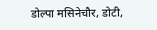डोल्पा मसिनेचौर, डोटी,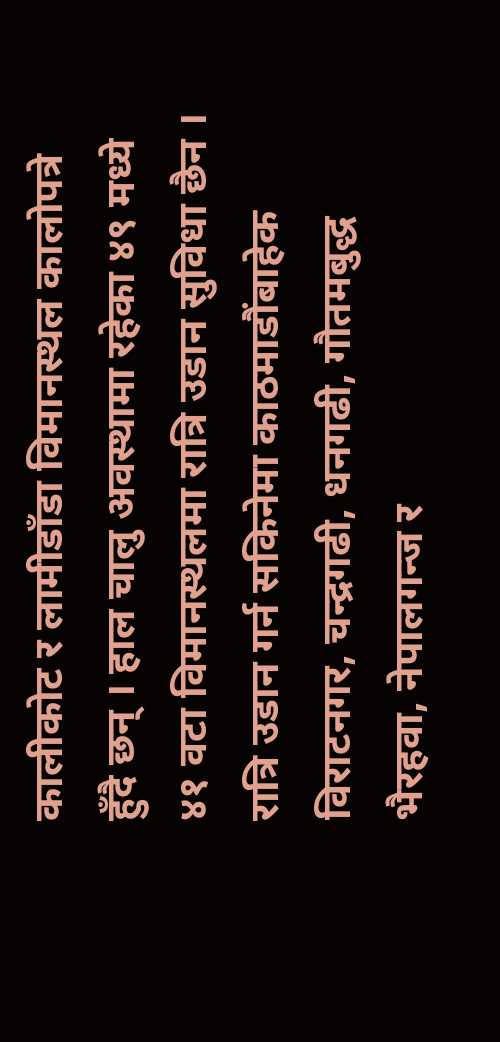कालीकोट र लामीडाँडा विमानस्थल कालोपत्रे हुँदै छन् । हाल चालु अवस्थामा रहेका ४९ मध्ये ४१ वटा विमानस्थलमा रात्रि उडान सुविधा छैन । रात्रि उडान गर्न सकिनेमा काठमाडौंबाहेक विराटनगर, चन्द्रगढी, धनगढी, गौतमबुद्ध भैरहवा, नेपालगन्ज र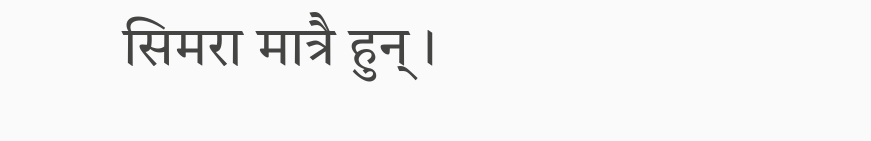सिमरा मात्रै हुन् ।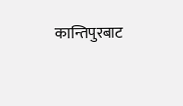कान्तिपुरबाट